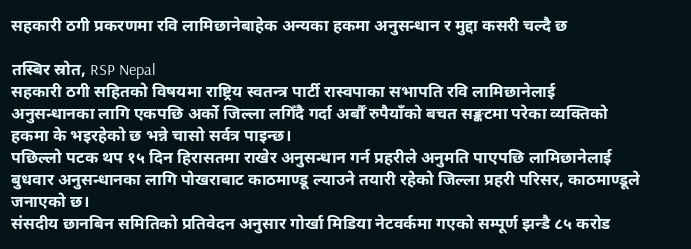सहकारी ठगी प्रकरणमा रवि लामिछानेबाहेक अन्यका हकमा अनुसन्धान र मुद्दा कसरी चल्दै छ

तस्बिर स्रोत, RSP Nepal
सहकारी ठगी सहितको विषयमा राष्ट्रिय स्वतन्त्र पार्टी रास्वपाका सभापति रवि लामिछानेलाई अनुसन्धानका लागि एकपछि अर्को जिल्ला लगिँदै गर्दा अर्बौँ रुपैयाँको बचत सङ्कटमा परेका व्यक्तिको हकमा के भइरहेको छ भन्ने चासो सर्वत्र पाइन्छ।
पछिल्लो पटक थप १५ दिन हिरासतमा राखेर अनुसन्धान गर्न प्रहरीले अनुमति पाएपछि लामिछानेलाई बुधवार अनुसन्धानका लागि पोखराबाट काठमाण्डू ल्याउने तयारी रहेको जिल्ला प्रहरी परिसर, काठमाण्डूले जनाएको छ।
संसदीय छानबिन समितिको प्रतिवेदन अनुसार गोर्खा मिडिया नेटवर्कमा गएको सम्पूर्ण झन्डै ८५ करोड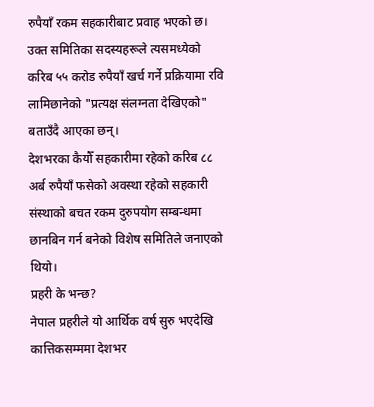रुपैयाँ रकम सहकारीबाट प्रवाह भएको छ।
उक्त समितिका सदस्यहरूले त्यसमध्येको करिब ५५ करोड रुपैयाँ खर्च गर्ने प्रक्रियामा रवि लामिछानेको "प्रत्यक्ष संलग्नता देखिएको" बताउँदै आएका छन्।
देशभरका कैयौँ सहकारीमा रहेको करिब ८८ अर्ब रुपैयाँ फसेको अवस्था रहेको सहकारी संस्थाको बचत रकम दुरुपयोग सम्बन्धमा छानबिन गर्न बनेको विशेष समितिले जनाएको थियो।
प्रहरी के भन्छ?
नेपाल प्रहरीले यो आर्थिक वर्ष सुरु भएदेखि कात्तिकसम्ममा देशभर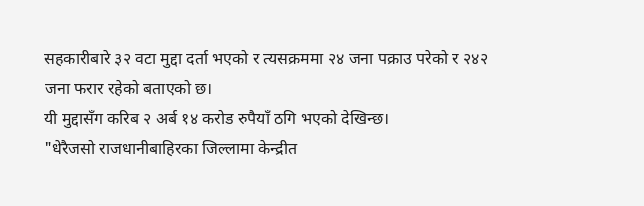सहकारीबारे ३२ वटा मुद्दा दर्ता भएको र त्यसक्रममा २४ जना पक्राउ परेको र २४२ जना फरार रहेको बताएको छ।
यी मुद्दासँग करिब २ अर्ब १४ करोड रुपैयाँ ठगि भएको देखिन्छ।
"धेरैजसो राजधानीबाहिरका जिल्लामा केन्द्रीत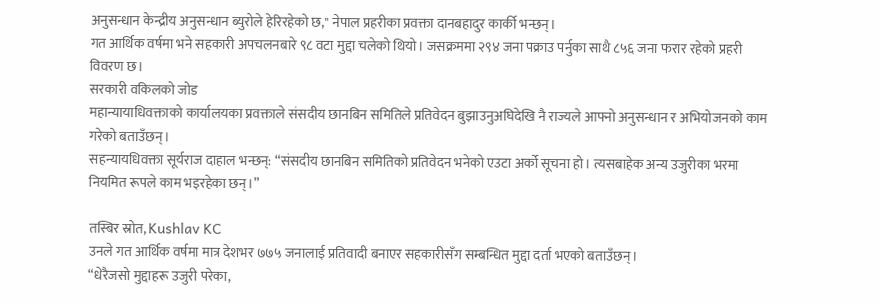अनुसन्धान केन्द्रीय अनुसन्धान ब्युरोले हेरिरहेको छ," नेपाल प्रहरीका प्रवक्ता दानबहादुर कार्की भन्छन्।
गत आर्थिक वर्षमा भने सहकारी अपचलनबारे ९८ वटा मुद्दा चलेको थियो। जसक्रममा २९४ जना पक्राउ पर्नुका साथै ८५६ जना फरार रहेको प्रहरी विवरण छ।
सरकारी वकिलको जोड
महान्यायाधिवक्ताको कार्यालयका प्रवक्ताले संसदीय छानबिन समितिले प्रतिवेदन बुझाउनुअघिदेखि नै राज्यले आफ्नो अनुसन्धान र अभियोजनको काम गरेको बताउँछन्।
सहन्यायधिवक्ता सूर्यराज दाहाल भन्छन्: “संसदीय छानबिन समितिको प्रतिवेदन भनेको एउटा अर्को सूचना हो। त्यसबाहेक अन्य उजुरीका भरमा नियमित रूपले काम भइरहेका छन्।”

तस्बिर स्रोत, Kushlav KC
उनले गत आर्थिक वर्षमा मात्र देशभर ७७५ जनालाई प्रतिवादी बनाएर सहकारीसँग सम्बन्धित मुद्दा दर्ता भएको बताउँछन्।
“धेरैजसो मुद्दाहरू उजुरी परेका,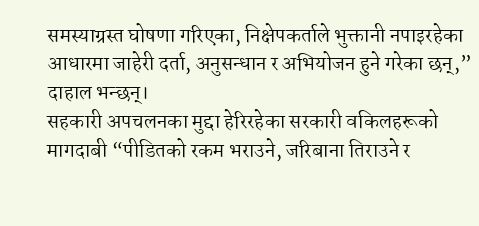समस्याग्रस्त घोषणा गरिएका, निक्षेपकर्ताले भुक्तानी नपाइरहेका आधारमा जाहेरी दर्ता, अनुसन्धान र अभियोजन हुने गरेका छन्,” दाहाल भन्छन्।
सहकारी अपचलनका मुद्दा हेरिरहेका सरकारी वकिलहरूको मागदाबी “पीडितको रकम भराउने, जरिबाना तिराउने र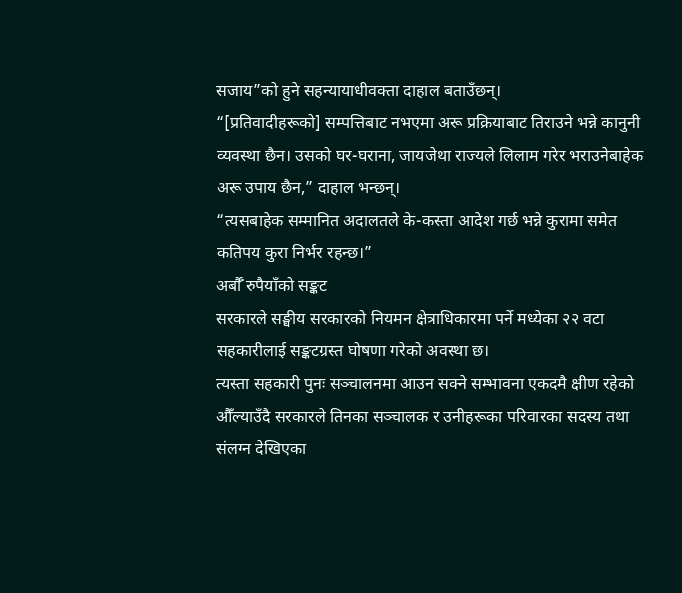सजाय”को हुने सहन्यायाधीवक्ता दाहाल बताउँछन्।
“[प्रतिवादीहरूको] सम्पत्तिबाट नभएमा अरू प्रक्रियाबाट तिराउने भन्ने कानुनी व्यवस्था छैन। उसको घर-घराना, जायजेथा राज्यले लिलाम गरेर भराउनेबाहेक अरू उपाय छैन,” दाहाल भन्छन्।
“त्यसबाहेक सम्मानित अदालतले के-कस्ता आदेश गर्छ भन्ने कुरामा समेत कतिपय कुरा निर्भर रहन्छ।”
अर्बौँ रुपैयाँको सङ्कट
सरकारले सङ्घीय सरकारको नियमन क्षेत्राधिकारमा पर्ने मध्येका २२ वटा सहकारीलाई सङ्कटग्रस्त घोषणा गरेको अवस्था छ।
त्यस्ता सहकारी पुनः सञ्चालनमा आउन सक्ने सम्भावना एकदमै क्षीण रहेको औँल्याउँदै सरकारले तिनका सञ्चालक र उनीहरूका परिवारका सदस्य तथा संलग्न देखिएका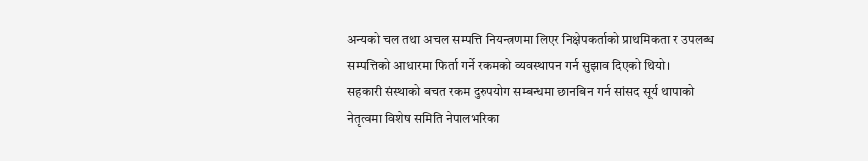अन्यको चल तथा अचल सम्पत्ति नियन्त्रणमा लिएर निक्षेपकर्ताको प्राथमिकता र उपलब्ध सम्पत्तिको आधारमा फिर्ता गर्ने रकमको व्यवस्थापन गर्न सुझाव दिएको थियो।
सहकारी संस्थाको बचत रकम दुरुपयोग सम्बन्धमा छानबिन गर्न सांसद सूर्य थापाको नेतृत्वमा विशेष समिति नेपालभरिका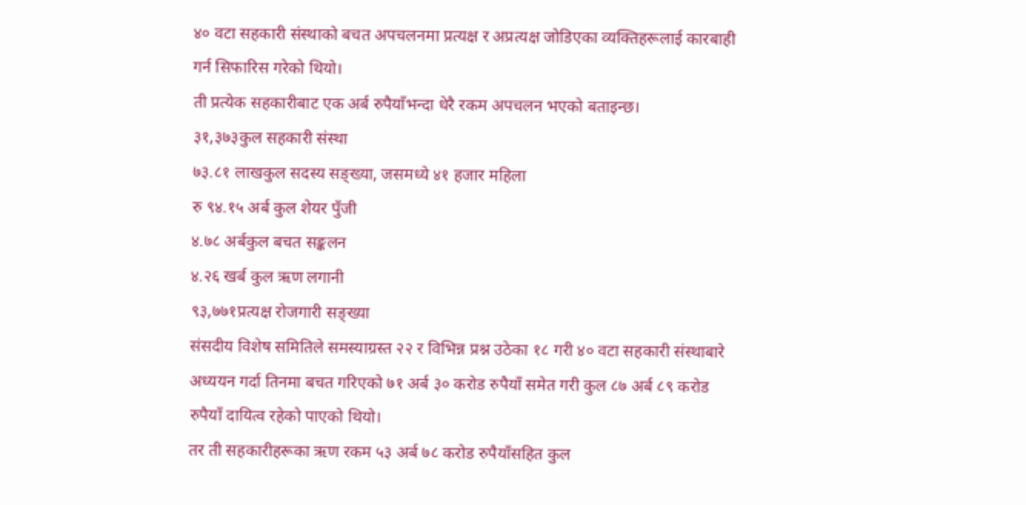४० वटा सहकारी संस्थाको बचत अपचलनमा प्रत्यक्ष र अप्रत्यक्ष जोडिएका व्यक्तिहरूलाई कारबाही गर्न सिफारिस गरेको थियो।
ती प्रत्येक सहकारीबाट एक अर्ब रुपैयाँभन्दा धेरै रकम अपचलन भएको बताइन्छ।
३१,३७३कुल सहकारी संस्था
७३.८१ लाखकुल सदस्य सङ्ख्या, जसमध्ये ४१ हजार महिला
रु ९४.१५ अर्ब कुल शेयर पुँजी
४.७८ अर्बकुल बचत सङ्कलन
४.२६ खर्ब कुल ऋण लगानी
९३,७७१प्रत्यक्ष रोजगारी सङ्ख्या
संसदीय विशेष समितिले समस्याग्रस्त २२ र विभिन्न प्रश्न उठेका १८ गरी ४० वटा सहकारी संस्थाबारे अध्ययन गर्दा तिनमा बचत गरिएको ७१ अर्ब ३० करोड रुपैयाँ समेत गरी कुल ८७ अर्ब ८९ करोड रुपैयाँ दायित्व रहेको पाएको थियो।
तर ती सहकारीहरूका ऋण रकम ५३ अर्ब ७८ करोड रुपैयाँसहित कुल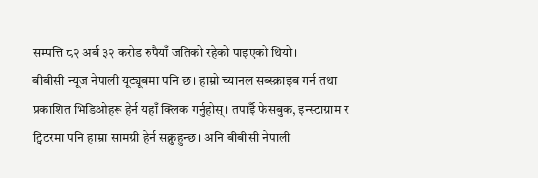सम्पत्ति ८२ अर्ब ३२ करोड रुपैयाँ जतिको रहेको पाइएको थियो।
बीबीसी न्यूज नेपाली यूट्यूबमा पनि छ। हाम्रो च्यानल सब्स्क्राइब गर्न तथा प्रकाशित भिडिओहरू हेर्न यहाँ क्लिक गर्नुहोस्। तपाईँ फेसबुक, इन्स्टाग्राम र ट्विटरमा पनि हाम्रा सामग्री हेर्न सक्नुहुन्छ। अनि बीबीसी नेपाली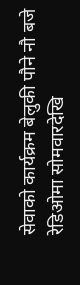सेवाको कार्यक्रम बेलुकी पौने नौ बजे रेडिओमा सोमवारदेखि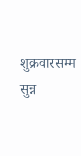शुक्रवारसम्म सुन्न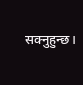सक्नुहुन्छ।